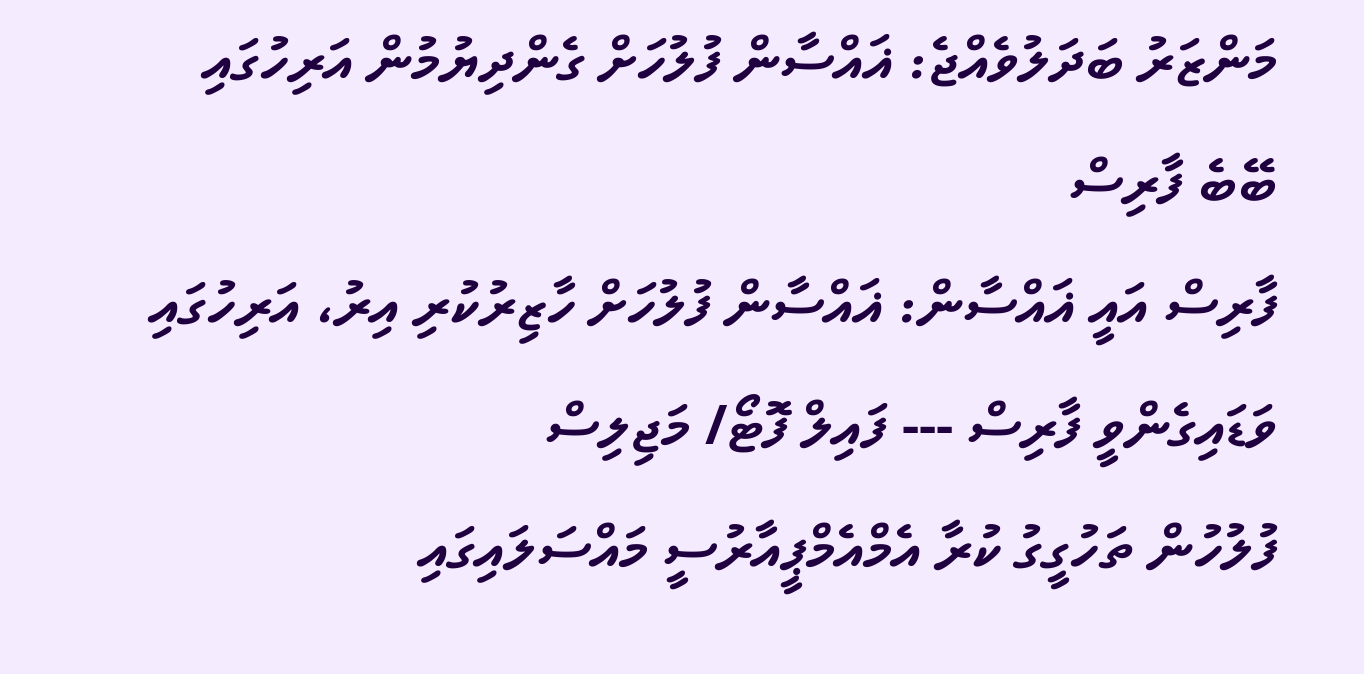މަންޒަރު ބަދަލުވެއްޖެ: ޣައްސާން ފުލުހަށް ގެންދިޔުމުން އަރިހުގައި ބޭބެ ފާރިސް
ފާރިސް އައީ ޣައްސާން: ޣައްސާން ފުލުހަށް ހާޒިރުކުރި އިރު، އަރިހުގައި ވަޑައިގެންވީ ފާރިސް --- ފައިލް ފޮޓޯ/ މަޖިލިސް
ފުލުހުން ތަހުގީގު ކުރާ އެމްއެމްޕީއާރުސީ މައްސަލައިގައި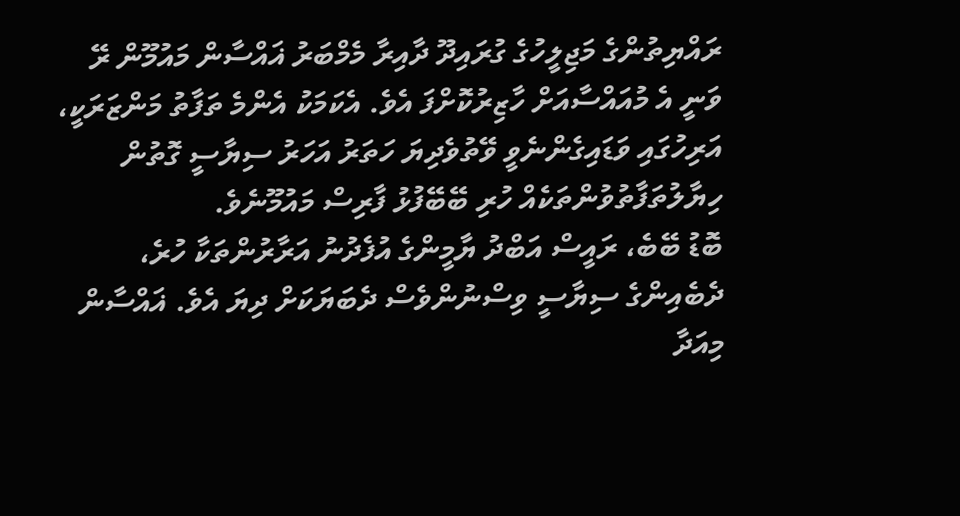ރައްޔިތުންގެ މަޖިލީހުގެ ގުރައިދޫ ދާއިރާ މެމްބަރު ޣައްސާން މައުމޫން ރޭ ވަނީ އެ މުއައްސާއަށް ހާޒިރުކޮށްފަ އެވެ. އެކަމަކު އެންމެ ތަފާތު މަންޒަރަކީ، އަރިހުގައި ވަޑައިގެންނެވީ ވޭތުވެދިޔަ ހަތަރު އަހަރު ސިޔާސީ ގޮތުން ހިޔާލުތަފާތުވުންތަކެއް ހުރި ބޭބޭފުޅު ފާރިސް މައުމޫނެވެ.
ބޮޑު ބޭބެ، ރައީސް އަބްދު ޔާމީންގެ އުފެދުނު އަރާރުންތަކާ ހުރެ، ދެބެއިންގެ ސިޔާސީ ވިސްނުންވެސް ދެބަޔަކަށް ދިޔަ އެވެ. ޣައްސާން މިއަދާ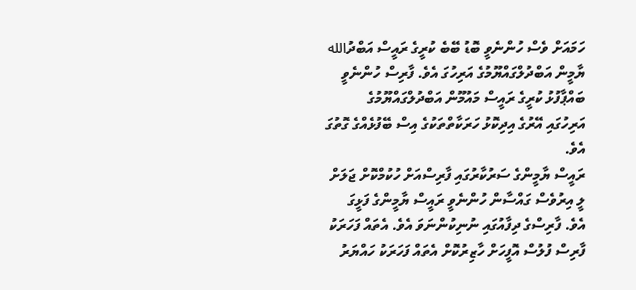ހަމައަށް ވެސް ހުންނެވީ ބޮޑު ބޭބެ ކުރީގެ ރައީސް އަބްދުالله ޔާމީން އަބްދުލްގައްޔޫމުގެ އަރިހުގަ އެވެ. ފާރިސް ހުންނެވީ ބައްޕާފުޅު ކުރީގެ ރައީސް މައުމޫން އަބްދުލްގައްޔޫމުގެ އަރިހުގައި އޭރުގެ އިދިކޮޅު ހަރަކާތްތަކުގެ އިސް ބޭފުޅެއްގެ ގޮތުގަ އެވެ.
ރައީސް ޔާމީންގެ ސަރުކާރުގައި ފާރިސްއަށް ހުކުމްކޮށް ޖަލަށް ލީ އިރުވެސް ގައްސާން ހުންނެވީ ރައީސް ޔާމީންގެ ފަޅީގަ އެވެ. ފާރިސްގެ ދިފާއުގައި ނުނިކުންނަވަ އެވެ. އެތައް ފަހަރަކު ފާރިސް ފުލުސް އޮފީހަށް ހާޒިރުކޮށް އެތައް ފަހަރަކު ހައްޔަރު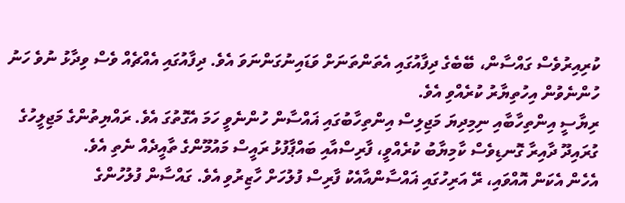ކުރިއިރުވެސް ގައްސާން، ބޭބެގެ ދިފާއުގައި އެތަންތަނަށް ވަޑައިނުގަންނަވަ އެވެ. ދިފާއުގައި އެއްޗެއް ވެސް ވިދާޅު ނުވެ ހަނު ހުންނެވުން އިހުތިޔާރު ކުރެއްވި އެވެ.
ރިޔާސީ އިންތިހާބާއި ނިމިދިޔަ މަޖިލިސް އިންތިހާބުގައި ޣައްސާން ހުންނެވީ ހަމަ އެގޮތުގަ އެވެ. ރައްޔިތުންގެ މަޖިލީހުގެ ގުރައިދޫ ދާއިރާ ގޮނޑިވެސް ކާމިޔާބު ކުރެއްވީ، ފާރިސްއާއި ބައްޕާފުޅު ރައީސް މައުމޫންގެ ތާއީދެއް ނެތި އެވެ.
އެހެން އެކަން އޮއްވައި، ރޭ އަރިހުގައި ޣައްސާންއާއެކު ފާރިސް ފުލުހަށް ހާޒިރުވި އެވެ. ގައްސާން ފުލުހުންގެ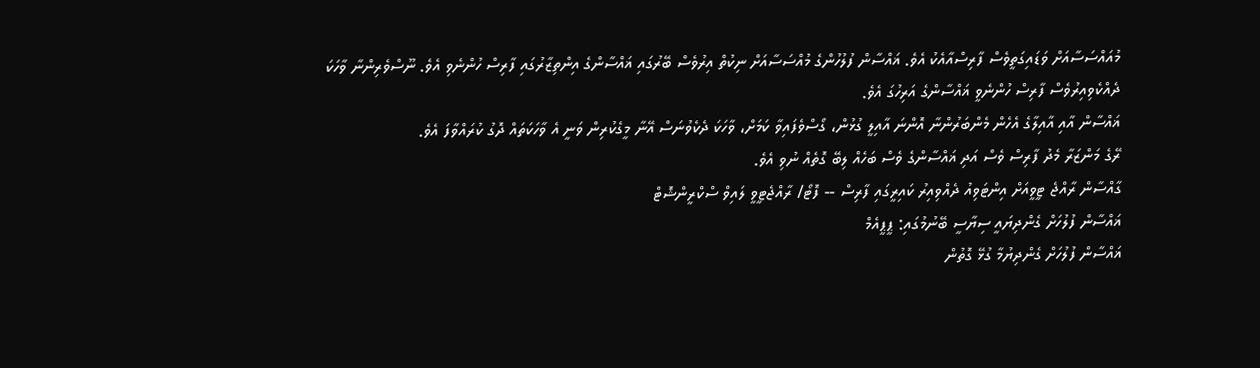މުއައްސަސާއަށް ވަޑައިގަތީވެސް ފާރިސްއާއެކު އެވެ. ޣައްސާން ފުލުހުންގެ މުއްސަސާއަށް ނިކުތް އިރުވެސް ބޭރުގައި ޣައްސާންގެ އިންތިޒާރުގައި ފާރިސް ހުންނެވި އެވެ. ނޫސްވެރިންނާ ވާހަކަ ދެއްކެވިއިރުވެސް ފާރިސް ހުންނެވީ ޣައްސާންގެ އަރިހުގަ އެވެ.
ޣައްސާން އާއި އާއިލާގެ އެހެން މެންބަރުންނާ އޮންނަ އާއިލީ ގުޅުން، ގޯސްވެފައިވާ ކަމަށް، ވާހަކަ ދެކެވުނަސް އޭނާ މީގެކުރިން ވަނީ އެ ވާހަކަތައް ދޮގު ކުރައްވާފަ އެވެ.
ރޭގެ މަންޒަރާ މެދު ފާރިސް ވެސް އަދި ޣައްސާންގެ ވެސް ބަހެއް ލިބޭ ގޮތެއް ނުވި އެވެ.
ގާއްސާން ރާއްޖެ ޓީވީއަށް އިންޓަވިއު ދެއްވިއިރު ކައިރީގައި ފާރިސް -- ފޮޓޯ/ ރާއްޖެޓީވީ ލައިވް ސްކްރީންޝޮޓް
ޣައްސާން ފުލުހަށް ގެންދިޔައީ ސިޔާސީ ބޭނުމުގައި: ޕީޕީއެމް
ޣައްސާން ފުލުހަށް ގެންދިޔުމާ ގުޅޭ ގޮތުން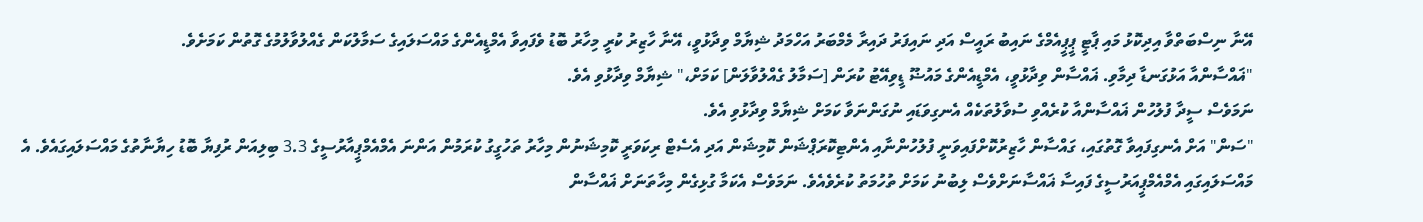އޭނާ ނިސްބަތްވާ އިދިކޮޅު މައި ޕާޓީ ޕީޕީއެމްގެ ނައިބު ރައީސް އަދި ނައިފަރު ދައިރާ މެމްބަރު އަހްމަދު ޝިޔާމް ވިދާޅުވީ، އޭނާ ހާޒިރު ކުރީ މިހާރު ބޮޑު ވެފައިވާ އެމްޑީއެންގެ މައްސަލައިގެ ސަމާލުކަން ގެއްލުވާލުމުގެ ގޮތުން ކަމަށެވެ.
"ޣައްސާންއާ އަޅުގަނޑާ ދިމާވި. ޣައްސާން ވިދާޅުވީ، އެމްޑީއެންގެ މައުޟޫ ޑީވިއޭޓު ކުރަން [ސަމާލު ގެއްލުވާލަން] ކަމަށް،" ޝިޔާމް ވިދާޅުވި އެވެ.
ނަމަވެސް ސީދާ ފުލުހުން ޣައްސާންއާ ކުރެއްވި ސުވާލުތަކެއް އެނގިވަޑައި ނުގަންނަވާ ކަމަށް ޝިޔާމް ވިދާޅުވި އެވެ.
"ސަން" އަށް އެނގިފައިވާ ގޮތުގައި، ގައްސާން ހާޒިރުކޮށްފައިވަނީ ފުލުހުންނާއި އެންޓިކޮރަޕްޝަން ކޮމިޝަން އަދި އެސެޓް ރިކަވަރީ ކޮމިޝަނުން މިހާރު ތަހުގީގު ކުރަމުން އަންނަ އެމްއެމްޕީއާރުސީގެ 3.3 ބިލިއަން ރުފިޔާ ބޮޑު ހިޔާނާތުގެ މައްސަލައިގައެވެ. އެ މައްސަލައިގައި އެމްއެމްޕީއަރުސީގެ ފައިސާ ޣައްސާނަށްވެސް ލިބުނު ކަމަށް ތުހުމަތު ކުރެވެއެވެ. ނަމަވެސް އެކަމާ ގުޅިގެން މިހާތަނަށް ޣައްސާން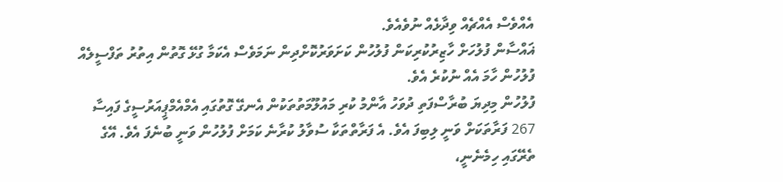އެއްވެސް އެއްޗެއް ވިދާޅެއް ނުވެއެވެ.
ޣައްސާން ފުލުހަށް ހާޒިރުކުރިކަން ފުލުހުން ކަށަވަރުކޮށްދިން ނަމަވެސް އެކަމާ ގުޅޭ ގޮތުން އިތުރު ތަފްސީލެއް ފުލުހުން ހާމަ އެއް ނުކުރެ އެވެ.
ފުލުހުން މިދިޔަ ބުރާސްފަތި ދުވަހު އާންމު ކުރި މައުލޫމަތުތަކުން އެނގޭ ގޮތުގައި އެމްއެމްޕީއަރުސީގެ ފައިސާ 267 ފަރާތަކަށް ވަނީ ލިބިފަ އެވެ. އެ ފަރާތްތަކާ ސުވާލު ކުރާނެ ކަމަށް ފުލުހުން ވަނީ ބުނެފަ އެވެ. އޭގެ ތެރޭގައި ހިމެނެނީ،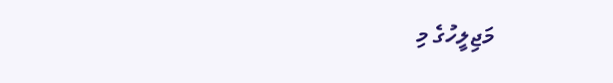މަޖިލީހުގެ މި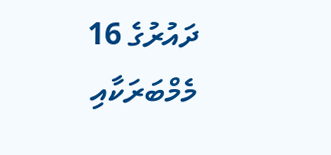ދައުރުގެ 16 މެމްބަރަކާއި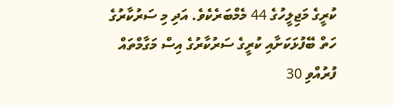ކުރީގެ މަޖިލީހުގެ 44 މެމްބަރެކެވެ. އަދި މި ސަރުކާރުގެ ހަތް ބޭފުޅަކަށާއި ކުރީގެ ސަރުކާރުގެ އިސް މަގާމްތައް ފުރުއްވި 30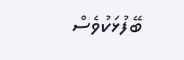ބޭފުޅަކުވެސް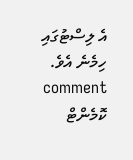އެ ލިސްޓުގައި ހިމެނެ އެވެ.
comment ކޮމެންޓް